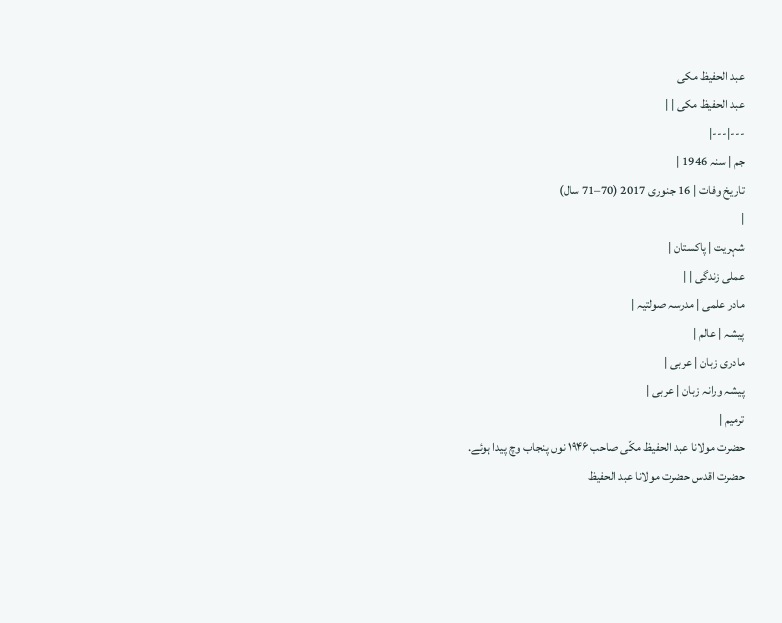عبد الحفیظ مکی
عبد الحفیظ مکی | |
---|---|
جم | سنہ 1946 |
تاریخ وفات | 16 جنوری 2017 (70–71 سال)
|
شہریت | پاکستان |
عملی زندگی | |
مادر علمی | مدرسہ صولتیہ |
پیشہ | عالم |
مادری زبان | عربی |
پیشہ ورانہ زبان | عربی |
ترمیم |
حضرت مولانا عبد الحفیظ مکّی صاحب ۱۹۴۶ نوں پنجاب وچ پیدا ہوئے.
حضرت اقدس حضرت مولانا عبد الحفیظ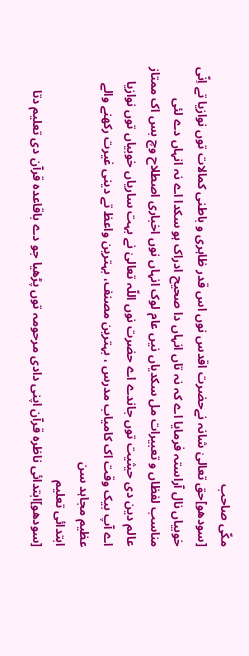مکّی صاحب
[سودھو]حق تعالیٰ شانہ نےحضرت اقدس نوں اس قدر ظاہری و باطنی کمالات توں نوازیا تے اِنّی خوبیاں نال آراستہ فرمایا اے کہ نہ تاں انہاں دا صحیح ادراک ہو سکدا اے نہ انہاں دے لئی مناسب لفظاں و تعبیرات مل سکدیاں نيں عام لوک انہاں نوں اخباری اصطلاح وچ بس اک ممتاز عالم دین دی حیثیت توں جاندے اے حضرت نوں اللّہ تعالیٰ نے بہت ساریاں خوبیاں توں نوازیا اے آپ بیک وقت اک کامیاب مدرس ، بہترین مصنف، بہترین واعظ تے دینی غیرت رکھنے والے عظیم مجاہد سن
ابتدائی تعلیم
[سودھو]ابتدائی ناظرہ قرآن اپنی دادی مرحومہ توں پڑھیا جو دے باقاعدہ قرآن دی تعلیم دتا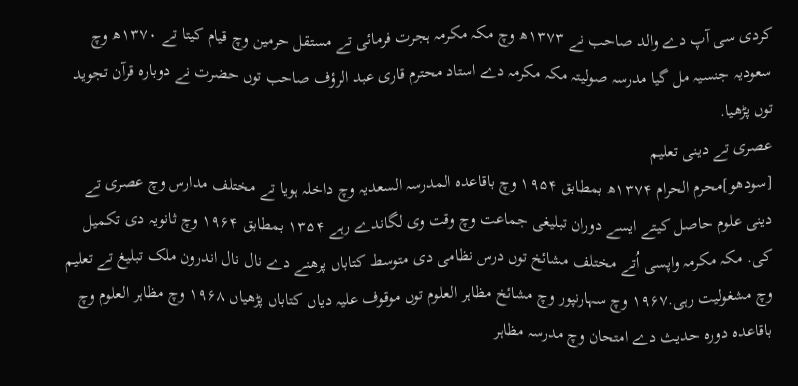کردی سی آپ دے والد صاحب نے ۱۳۷۳ھ وچ مکہ مکرمہ ہجرت فرمائی تے مستقل حرمین وچ قیام کيتا تے ۱۳۷۰ھ وچ سعودیہ جنسیہ مل گیا مدرسہ صولیتہ مکہ مکرمہ دے استاد محترم قاری عبد الرؤف صاحب توں حضرت نے دوبارہ قرآن تجوید توں پڑھیا.
عصری تے دینی تعلیم
[سودھو]محرم الحرام ۱۳۷۴ھ بمطابق ۱۹۵۴ وچ باقاعدہ المدرسہ السعدیہ وچ داخلہ ہويا تے مختلف مدارس وچ عصری تے دینی علوم حاصل کيتے ايسے دوران تبلیغی جماعت وچ وقت وی لگاندے رہے ۱۳۵۴ بمطابق ۱۹۶۴ وچ ثانویہ دی تکمیل کی. مکہ مکرمہ واپسی اُتے مختلف مشائخ توں درس نظامی دی متوسط کتاباں پرھنے دے نال نال اندرون ملک تبلیغ تے تعلیم وچ مشغولیت رہی.۱۹۶۷ وچ سہارنپور وچ مشائخ مظاہر العلوم توں موقوف علیہ دیاں کتاباں پڑھیاں ۱۹۶۸ وچ مظاہر العلوم وچ باقاعدہ دورہ حدیث دے امتحان وچ مدرسہ مظاہر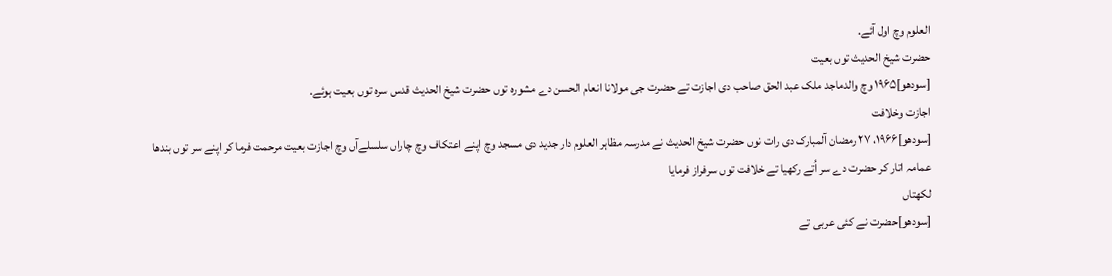العلوم وچ اول آئے.
حضرت شیخ الحدیث توں بعیت
[سودھو]۱۹۶۵ وچ والدماجد ملک عبد الحق صاحب دی اجازت تے حضرت جی مولانا انعام الحسن دے مشورہ توں حضرت شیخ الحدیث قدس سرہ توں بعیت ہوئے.
اجازت وخلافت
[سودھو]۱۹۶۶، ۲۷ رمضان آلمبارک دی رات نوں حضرت شیخ الحدیث نے مدرسہ مظاہر العلوم دار جدید دی مسجد وچ اپنے اعتکاف وچ چاراں سلسلےآں وچ اجازت بعیت مرحمت فرما کر اپنے سر توں بندھا عمامہ اتار کر حضرت دے سر اُتے رکھیا تے خلافت توں سرفراز فرمایا
لکھتاں
[سودھو]حضرت نے کئی عربی تے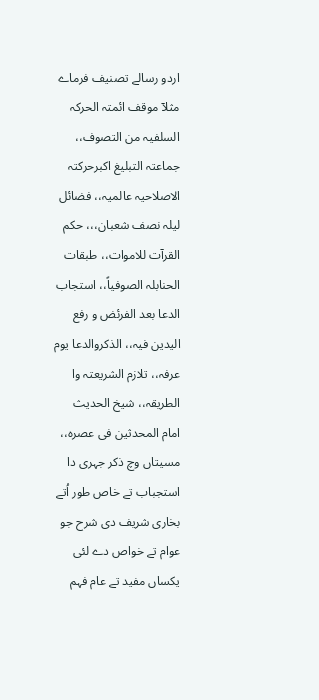اردو رسالے تصنیف فرماے مثلآ موقف ائمتہ الحرکہ السلفیہ من التصوف،، جماعتہ التبلیغ اکبرحرکتہ الاصلاحیہ عالمیہ،، فضائل لیلہ نصف شعبان،،، حکم القرآت للاموات،، طبقات الحنابلہ الصوفیاً،، استجاب الدعا بعد الفرئض و رفع الیدین فیہ،، الذکروالدعا یوم عرفہ،، تلازم الشریعتہ وا الطریقہ،، شیخ الحدیث امام المحدثین فی عصرہ،، مسیتاں وچ ذکر جہری دا استجباب تے خاص طور اُتے بخاری شریف دی شرح جو عوام تے خواص دے لئی یکساں مفید تے عام فہم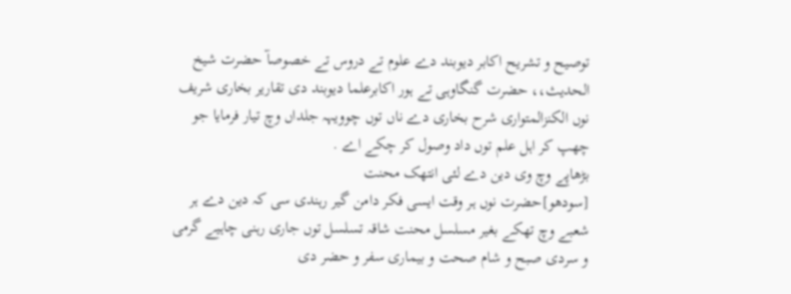توصیح و تشریح اکابر دیوبند دے علوم تے دروس تے خصوصآ حضرت شیخ الحدیث،، حضرت گنگاوہی تے ہور اکابرعلما دیوبند دی تقاریر بخاری شریف نوں الکنزالمتواری شرح بخاری دے ناں توں چوویہہ جلداں وچ تیار فرمایا جو چھپ کر اہل علم توں داد وصول کر چکے اے .
بڑھاپے وچ وی دین دے لئی انتھک محنت
[سودھو]حضرت نوں ہر وقت ایسی فکر دامن گیر رہندی سی کہ دین دے ہر شعبے وچ تھکے بغیر مسلسل محنت شاقہ تسلسل توں جاری رہنی چاہیے گرمی و سردی صبح و شام صحت و بیماری سفر و حضر دی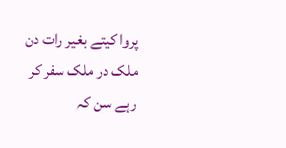پروا کيتے بغیر رات دن ملک در ملک سفر کر رہے سن کہ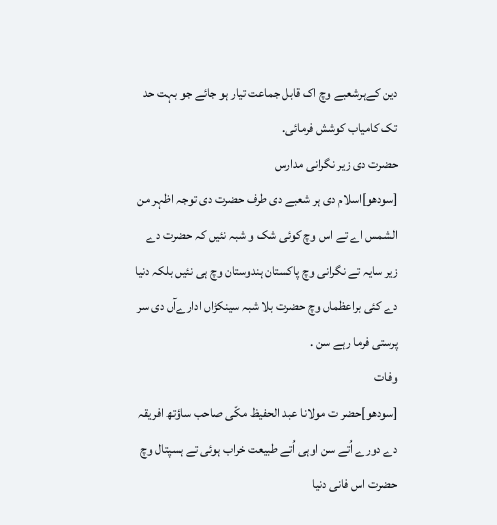دین کےہرشعبے وچ اک قابل جماعت تیار ہو جائے جو بہت حد تک کامیاب کوشش فرمائی.
حضرت دی زیر نگرانی مدارس
[سودھو]اسلام دی ہر شعبے دی طرف حضرت دی توجہ اظہر من الشمس اے تے اس وچ کوئی شک و شبہ نئيں کہ حضرت دے زیر سایہ تے نگرانی وچ پاکستان ہندوستان وچ ہی نئيں بلکہ دنیا دے کئی براعظماں وچ حضرت بلا شبہ سینکڑاں ادارےآں دی سر پرستی فرما رہے سن .
وفات
[سودھو]حضر ت مولانا عبد الحفیظ مکّی صاحب ساؤتھ افریقہ دے دورے اُتے سن اوہی اُتے طبیعت خراب ہوئی تے ہسپتال وچ حضرت اس فانی دنیا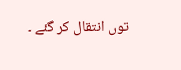توں انتقال کر گئے ۔